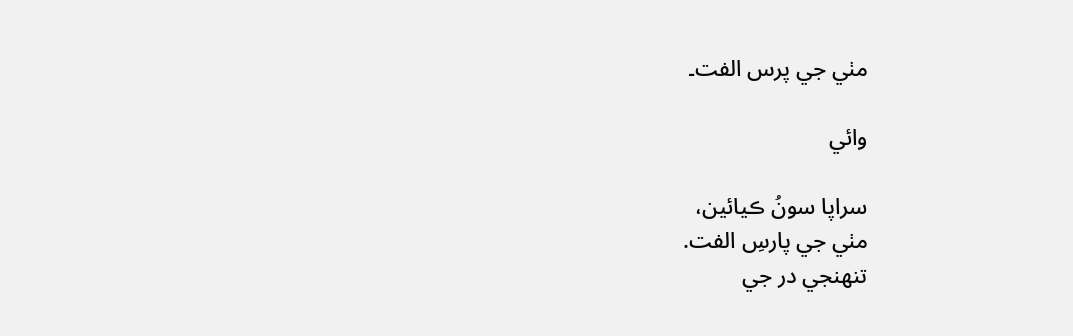مٺي جي پرس الفت۔

وائي

سراپا سونُ ڪيائين،
مٺي جي پارسِ الفت.
تنهنجي در جي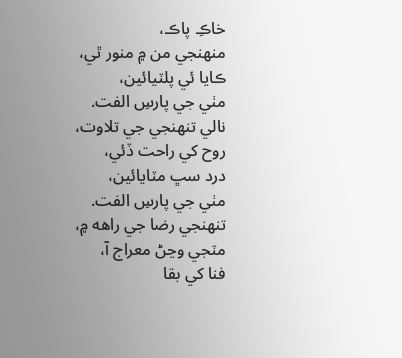خاڪِ پاڪ،
منهنجي من ۾ منور ٿي،
ڪايا ئي پلٽيائين،
مٺي جي پارسِ الفت.
نالي تنهنجي جي تلاوت،
روح کي راحت ڏئي،
درد سڀ مٽايائين،
مٺي جي پارسِ الفت.
تنهنجي رضا جي راهه ۾،
مٽجي وڃڻ معراج آ،
فنا کي بقا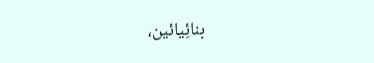بنائِيائين،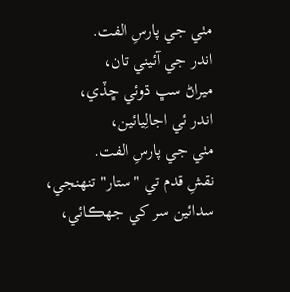مٺي جي پارسِ الفت.
اندر جي آئيني تان،
ميراڻ سڀ ڌوئي ڇڏي،
اندر ئي اجالِيائين،
مٺي جي پارسِ الفت.
نقشِ قدم تي "ستار" تنهنجي،
سدائين سر کي جهڪائي،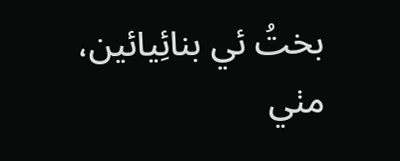بختُ ئي بنائِيائين،
مٺي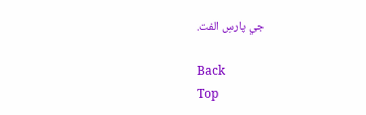جي پارسِ الفت.

Back
Top